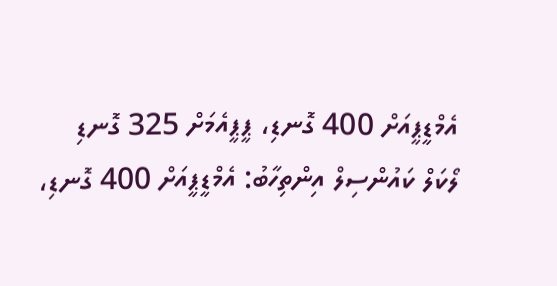އެމްޑީޕީއަށް 400 ގޮނޑި، ޕީޕީއެމަށް 325 ގޮނޑި
ލޯކަލް ކައުންސިލް އިންތިހާބު: އެމްޑީޕީއަށް 400 ގޮނޑި،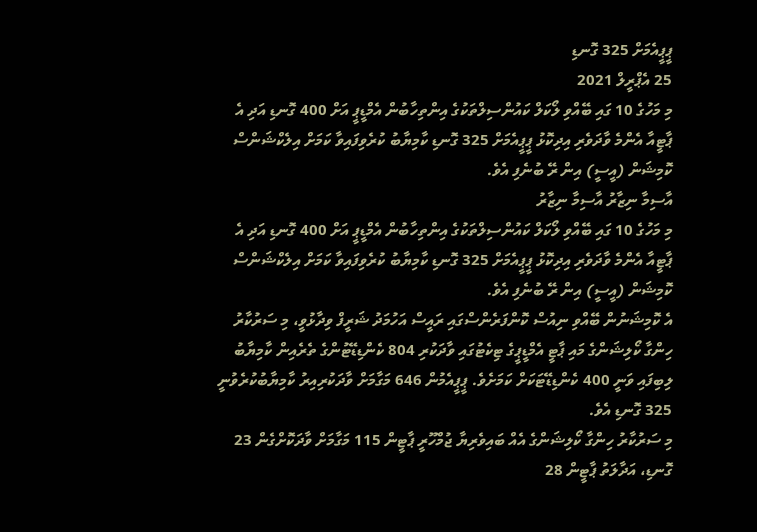ޕީޕީއެމަށް 325 ގޮނޑި
25 އެޕްރީލް 2021
މި މަހުގެ 10 ގައި ބޭއްވި ލޯކަލް ކައުންސިލްތަކުގެ އިންތިހާބުން އެމްޑީޕީ އަށް 400 ގޮނޑި އަދި އެ ޕާޓީއާ އެންމެ ވާދަވެރި އިދިކޮޅު ޕީޕީއެމަށް 325 ގޮނޑި ކާމިޔާބު ކުރެވިފައިވާ ކަމަށް އިލެކްޝަންސް ކޮމިޝަން (އީސީ) އިން ރޭ ބުނެފި އެވެ.
އާސިމާ ނިޒާރު އާސިމާ ނިޒާރު
މި މަހުގެ 10 ގައި ބޭއްވި ލޯކަލް ކައުންސިލްތަކުގެ އިންތިހާބުން އެމްޑީޕީ އަށް 400 ގޮނޑި އަދި އެ ޕާޓީއާ އެންމެ ވާދަވެރި އިދިކޮޅު ޕީޕީއެމަށް 325 ގޮނޑި ކާމިޔާބު ކުރެވިފައިވާ ކަމަށް އިލެކްޝަންސް ކޮމިޝަން (އީސީ) އިން ރޭ ބުނެފި އެވެ.
އެ ކޮމިޝަނުން ބޭއްވި ނިއުސް ކޮންފަރެންސްގައި ރައީސް އަހުމަދު ޝަރީފް ވިދާޅުވީ، މި ސަރުކާރު ހިންގާ ކޯލިޝަންގެ މައި ޕާޓީ އެމްޑީޕީގެ ޓިކެޓުގައި ވާދަކުރި 804 ކެންޑިޑޭޓުންގެ ތެރެއިން ކާމިޔާބު ލިބިފައި ވަނީ 400 ކެންޑިޑޭޓަކަށް ކަމަށެވެ. ޕީޕީއެމުން 646 މަގާމަށް ވާދަކުރިއިރު ކާމިޔާބުކުރެވުނީ 325 ގޮނޑި އެވެ.
މި ސަރުކާރު ހިންގާ ކޯލިޝަންގެ އެއް ބައިވެރިޔާ ޖުމްހޫރީ ޕާޓީން 115 މަގާމަށް ވާދަކޮށްގެން 23 ގޮނޑި، އަދާލަތު ޕާޓީން 28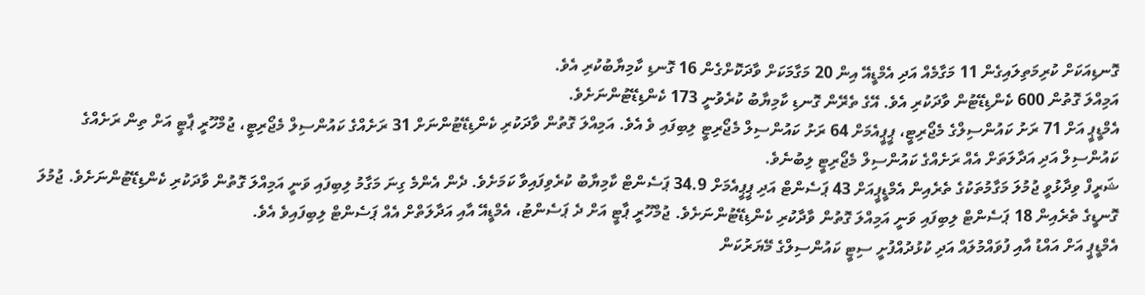ގޮނޑިއަކަށް ކުރިމަތިލައިގެން 11 މަގާމެއް އަދި އެމްޑީއޭ އިން 20 މަގާމަކަށް ވާދަކޮށްގެން 16 ގޮނޑި ކާމިޔާބުކުރި އެވެ.
އަމިއްލަ ގޮތުން 600 ކެންޑިޑޭޓުން ވާދަކުރި އެވެ. އޭގެ ތެރޭން ގޮނޑި ކާމިޔާބު ކުރެވުނީ 173 ކެންޑިޑޭޓުންނަށެވެ.
އެމްޑީޕީ އަށް 71 ރަށު ކައުންސިލްގެ މެޖޯރިޓީ، ޕީޕީއެމަށް 64 ރަށު ކައުންސިލް މެޖޯރިޓީ ލިބިފައި ވެ އެވެ. އަމިއްލަ ގޮތުން ވާދަކުރި ކެންޑިޑޭޓުންނަށް 31 ރަށެއްގެ ކައުންސިލް މެޖޯރިޓީ، ޖުމްހޫރީ ޕާޓީ އަށް ތިން ރަށެއްގެ ކައުންސިލް އަދި އަދާލަތަށް އެއް ރަށެއްގެ ކައުންސިލް މެޖޯރިޓީ ލިބުނެވެ.
ޝަރީފް ވިދާޅުވީ ޖުމުލަ މަގާމުތަކުގެ ތެރެއިން އެމްޑީޕީއަށް 43 ޕަސެންޓް އަދި ޕީޕީއެމަށް 34.9 ޕަސެންޓް ކާމިޔާބު ކުރެވިފައިވާ ކަމަށެވެ. ދެން އެންމެ ގިނަ މަގާމު ލިބިފައި ވަނީ އަމިއްލަ ގޮތުން ވާދަކުރި ކެންޑިޑޭޓުންނަށެވެ. ޖުމުލަ ގޮނޑީގެ ތެރެއިން 18 ޕަސެންޓް ލިބިފައި ވަނީ އަމިއްލަ ގޮތުން ވާދާކުރި ކެންޑިޑޭޓުންނަށެވެ. ޖުމްހޫރީ ޕާޓީ އަށް ދެ ޕަސެންޓު، އެމްޑީއޭ އާއި އަދާލަތްށް އެއް ޕަސެންޓް ލިބިފައިވެ އެވެ.
އެމްޑީޕީ އަށް އައްޑު އާއި ފުވައްމުލައް އަދި ކުޅުދުއްފުށީ ސިޓީ ކައުންސިލްގެ މޭޔަރުކަން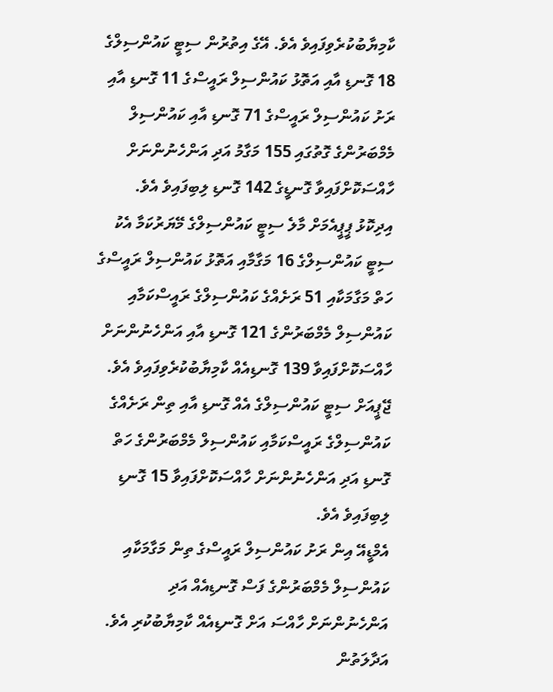ކާމިޔާބުކުރެވިފައިވެ އެވެ. އޭގެ އިތުރުން ސިޓީ ކައުންސިލްގެ 18 ގޮނޑި އާއި އަތޮޅު ކައުންސިލް ރައީސްގެ 11 ގޮނޑި އާއި ރަށު ކައުންސިލް ރައީސްގެ 71 ގޮނޑި އާއި ކައުންސިލް މެމްބަރުންގެ ގޮތުގައި 155 މަގާމު އަދި އަންހެނުންނަށް ހާއްސަކޮށްފައިވާ ގޮނޑީގެ 142 ގޮނޑި ލިބިފައިވެ އެވެ.
އިދިކޮޅު ޕީޕީއެމަށް މާލެ ސިޓީ ކައުންސިލްގެ މޭޔަރުކަމާ އެކު ސިޓީ ކައުންސިލްގެ 16 މަގާމާއި އަތޮޅު ކައުންސިލް ރައީސްގެ ހަތް މަގާމަކާއި 51 ރަށެއްގެ ކައުންސިލްގެ ރައީސްކަމާއި ކައުންސިލް މެމްބަރުންގެ 121 ގޮނޑި އާއި އަންހެނުންނަށް ހާއްސަކޮށްފައިވާ 139 ގޮނޑިއެއް ކާމިޔާބުކުރެވިފައިވެ އެވެ.
ޖޭޕީއަށް ސިޓީ ކައުންސިލްގެ އެއް ގޮނޑި އާއި ތިން ރަށެއްގެ ކައުންސިލްގެ ރައީސްކަމާއި ކައުންސިލް މެމްބަރުންގެ ހަތް ގޮނޑި އަދި އަންހެނުންނަށް ހާއްސަކޮށްފައިވާ 15 ގޮނޑި ލިބިފައިވެ އެވެ.
އެމްޑީއޭ އިން ރަށު ކައުންސިލް ރައީސްގެ ތިން މަގާމަކާއި ކައުންސިލް މެމްބަރުންގެ ފަސް ގޮނޑިއެއް އަދި އަންހެނުންނަށް ހާއްސަ އަށް ގޮނޑިއެއް ކާމިޔާބުކުރި އެވެ.
އަދާލަތުން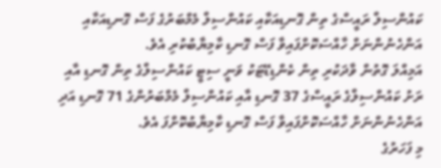ކައުންސިލް ރައީސްގެ ތިން ގޮނޑިއަކާއި ކައުންސިލް މެމްބަރުގެ ފަސް ގޮނޑިއަކާއި އަންހެނުންނަށް ހާއްސަކޮށްފައިވާ ފަސް ގޮނޑި ކާމިޔާބުކުރި އެވެ.
އަމިއްލަ ގޮތުން ވާދަކުރި ތިން ކެންޑިޑޭޓަކު ވަނީ ސިޓީ ކައުންސިލްގެ ތިން ގޮނޑި އާއި ރަށު ކައުންސިލްގެ ރައީސްގެ 37 ގޮނޑި އާއި ކައުންސިލް މެމްބަރުންގެ 71 ގޮނޑި އަދި އަންހެނުންނަށް ހާއްސަކޮށްފައިވާ ފަސް ގޮނޑި ކާމިޔާބުކޮށްފަ އެވެ.
މި ފަހަރުގެ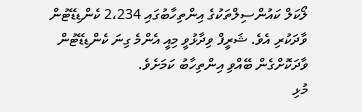ލޯކަލް ކައުންސިލްތަކުގެ އިންތިހާބުގައި 2،234 ކެންޑިޑޭޓުން ވާދަކުރި އެވެ. ޝަރީފް ވިދާޅުވީ މިއީ އެންމެ ގިނަ ކެންޑިޑޭޓުން ވާދަކޮށްގެން ބޭއްވި އިންތިހާބު ކަމަށެވެ.
މުޅި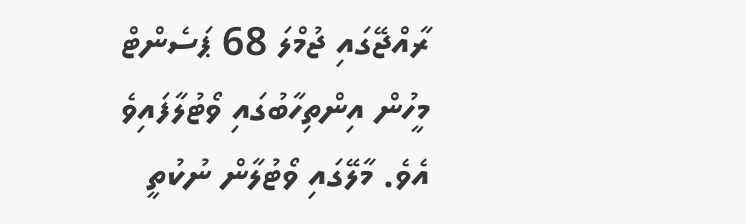ރާއްޖޭގައި ޖުމްލަ 68 ޕަސެންޓް މީހުން އިންތިހާބުގައި ވޯޓުލާފައިވެ އެވެ. މާލޭގައި ވޯޓުލާން ނުކުތީ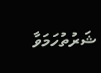ޝަރުތުހަމަވާ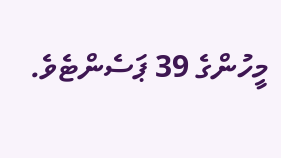މީހުންގެ 39 ޕަސެންޓެވެ.